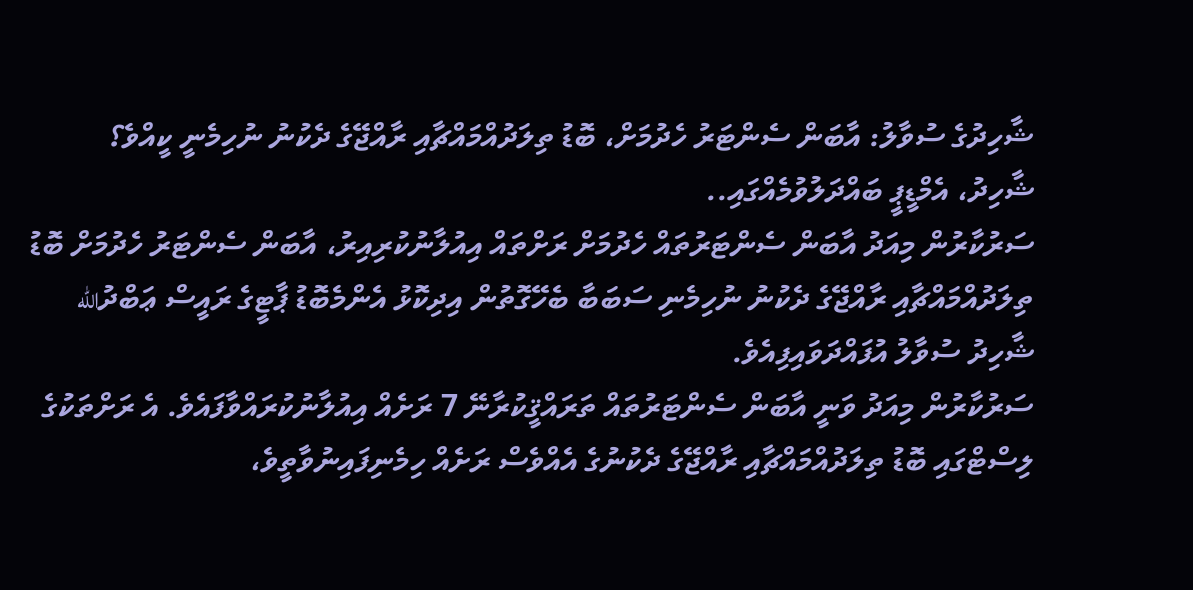ޝާހިދުގެ ސުވާލު: އާބަން ސެންޓަރު ހެދުމަށް، ބޮޑު ތިލަދުއްމައްޗާއި ރާއްޖޭގެ ދެކުނު ނުހިމެނީ ކީއްވެ؟
ޝާހިދު، އެމްޑީޕީ ބައްދަލުވުމެއްގައި..
ސަރުކާރުން މިއަދު އާބަން ސެންޓަރުތައް ހެދުމަށް ރަށްތައް އިއުލާނުކުރިއިރު، އާބަން ސެންޓަރު ހެދުމަށް ބޮޑު ތިލަދުއްމައްޗާއި ރާއްޖޭގެ ދެކުނު ނުހިމެނި ސަބަބާ ބެހޭގޮތުން އިދިކޮޅު އެންމެބޮޑު ޕާޓީގެ ރައީސް ޢަބްދުالله ޝާހިދު ސުވާލު އުފައްދަވައިފިއެވެ.
ސަރުކާރުން މިއަދު ވަނީ އާބަން ސެންޓަރުތައް ތަރައްޤީކުރާނޭ 7 ރަށެއް އިއުލާނުކުރައްވާފައެވެ. އެ ރަށްތަކުގެ ލިސްޓްގައި ބޮޑު ތިލަދުއްމައްޗާއި ރާއްޖޭގެ ދެކުނުގެ އެއްވެސް ރަށެއް ހިމެނިފައިނުވާތީވެ،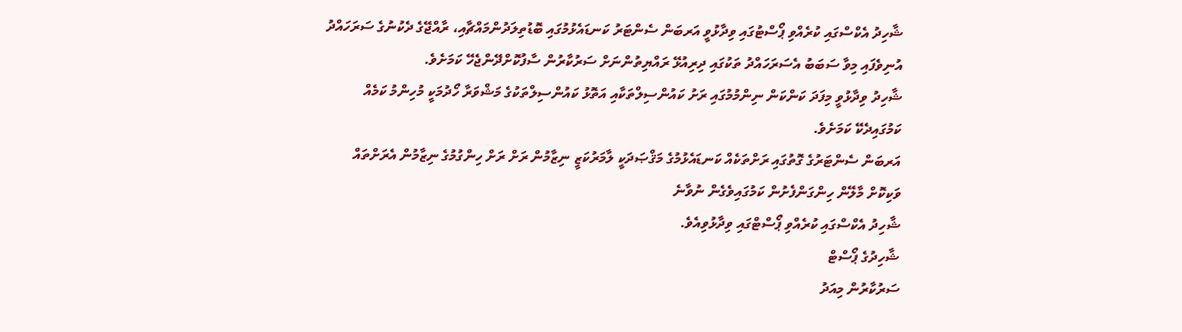ޝާހިދު އެކްސްގައި ކުރެއްވި ޕޯސްޓުގައި ވިދާޅުވީ އަރބަން ސެންޓަރު ކަނޑައެޅުމުގައި ބޮޑުތިލަދުންމައްޗާއި، ރާއްޖޭގެ ދެކުނުގެ ސަރަހައްދު އުނިވެފައި މިވާ ސަބަބު އެސަރަހައްދު ތަކުގައި ދިރިއުޅޭ ރައްޔިތުންނަށް ސަރުކާރުން ސާފުކޮށްދޭންޖެހޭ ކަމަށެވެ.
ޝާހިދު ވިދާޅުވީ މިފަދަ ކަންކަން ނިންމުމުގައި ރަށު ކައުންސިލްތަކާއި އަތޮޅު ކައުންސިލްތަކުގެ މަޝްވަރާ ހޯދުމަކީ މުހިންމު ކަމެއް ކަމުގައިދެކޭ ކަމަށެވެ.
އަރބަން ސެންޓަރުގެ ގޮތުގައި ރަށްތަކެއް ކަނޑައެޅުމުގެ މަޤްޞަދަކީ ލާމަރުކަޒީ ނިޒާމުން ރަށް ރަށް ހިންގުމުގެ ނިޒާމުން އެރަށްތައް ވަކިކޮށް މާލޭން ހިންގަންފެށުން ކަމުގައިވެގެން ނުވާނެ
ޝާހިދު އެކްސްގައި ކުރެއްވި ޕޯސްޓްގައި ވިދާޅުވިއެވެ.
ޝާހިދުގެ ޕޯސްޓް
ސަރުކާރުން މިއަދު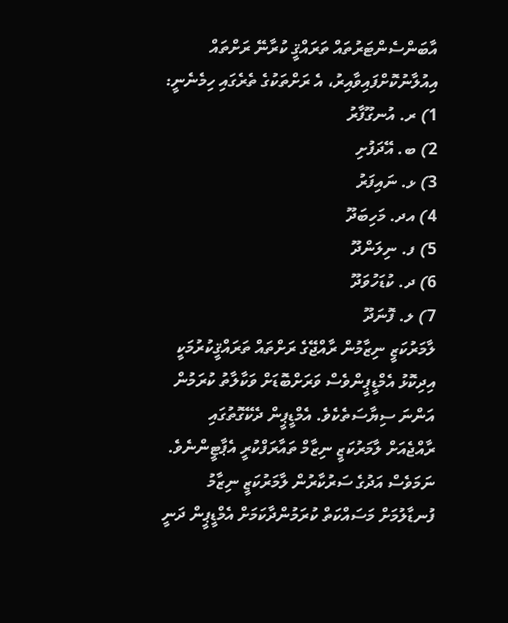އާބަންސެންޓަރުތައް ތަރައްޤީ ކުރާނޭ ރަށްތައް އިއުލާނުކޮށްފައިވާއިރު، އެ ރަށްތަކުގެ ތެރެގައި ހިމެނެނީ:
1) ރ. އުނގޫފާރު
2) ބ. އޭދަފުށި
3) ޅ. ނައިފަރު
4) އދ. މަހިބަދޫ
5) ފ. ނިލަންދޫ
6) ދ. ކުޑަހުވަދޫ
7) ލ. ފޮނަދޫ
ލާމަރުކަޒީ ނިޒާމުން ރާއްޖޭގެ ރަށްތައް ތަރައްޤީކުރުމަކީ އިދިކޮޅު އެމްޑީޕީންވެސް ވަރަށްބޮޑަށް ވަކާލާތު ކުރަމުން އަންނަ ސިޔާސަތެކެވެ. އެމްޑީޕީން ދެކޭގޮތުގައި ރާއްޖެއަށް ލާމަރުކަޒީ ނިޒާމް ތައާރަފްކުރީ އެޕާޓީންނެވެ.
ނަމަވެސް އަދުގެ ސަރުކާރުން ލާމަރުކަޒީ ނިޒާމު ފުނޑާލުމަށް މަސައްކަތް ކުރަމުންދާކަމަށް އެމްޑީޕީން ދަނީ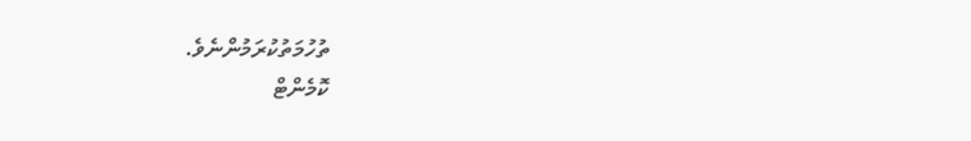ތުހުމަތުކުރަމުންނެވެ.
ކޮމެންޓް